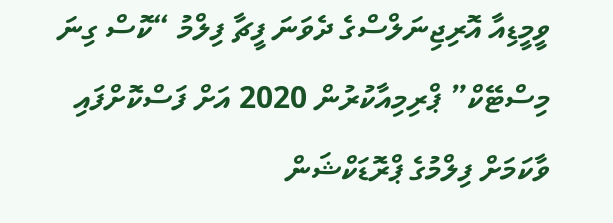ވީމީޑިއާ އޮރިޖިނަލްސްގެ ދެވަނަ ފީޗާ ފިލްމު “ކޮސް ގިނަ މިސްޓޭކް” ޕްރިމިއާކުރުން 2020 އަށް ފަސްކޮށްފައި ވާކަމަށް ފިލްމުގެ ޕްރޮޑަކްޝަން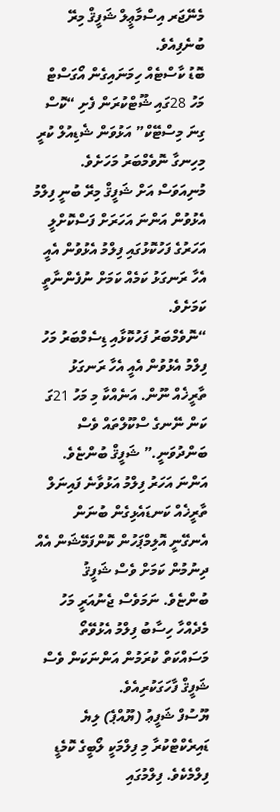މެނޭޖަރ އިސްމާޢީލް ޝަފީޤް މިރޭ ބުނެފިއެވެ.
ބޮޑު ކާސްޓެއް ހިމަނައިގެން އޯގަސްޓް މަހު 28ގައި ޝޫޓްކުރަން ފެށި “ކޮސް ގިނަ މިސްޓޭކް” އަޅުވަން ޝެޑިއުލް ކުރީ މިހިނގާ ނޮވެމްބަރު މަހަށެވެ.
މުނިއަވަސް އަށް ޝަފީޤް މިރޭ ބުނީ ފިލްމު އެޅުވުން އަންނަ އަހަރަށް ފަސްކޮށްލީ އަހަރުގެ ފަހުކޮޅުގައި ފިލްމު އެޅުވުން އެއީ އެހާ ރަނގަޅު ކަމެއް ކަމަށް ނުފެންނާތީ ކަމަށެވެ.
“ނޮވެމްބަރު ފަހުކޮޅާއި ޑިސެމްބަރު މަހު ފިލްމު އެޅުވުން އެއީ އެހާ ރަނގަޅު ތާރީޚެއް ނޫން. އަނެއްކާ މި މަހު 21ގަ ކަން ނޭނގެ ސްކޫލްތައް ވެސް ބަންދުވަނީ.” ޝަފީޤް ބުންޏެވެ.
އަންނަ އަހަރު ފިލްމު އަޅުވާނެ ފައިނަލް ތާރީޚެއް ކަނޑައެޅިގެން ބުނަން އެނގޭނީ އޮލިމްޕަހުން ކޮންފަމޭޝަން އެއް ދިނުމުން ކަމަށް ވެސް ޝަފީޤު ބުންޏެވެ. ނަމަވެސް ޖެނުއަރީ މަހު މެދެއްހާ ހިސާބު ފިލްމު އެޅުވޭތޯ މަސައްކަތް ކުރަމުން އަންނަކަން ވެސް ޝަފީޤް ފާހަގަކުރިއެވެ.
ޔޫސުފް ޝަފީޢު (ޔޫއްޕެ) ލިޔެ ޑައިރެކްޓްކުރާ މި ފިލްމަކީ ލޯބީގެ ކޮމެޑީ ފިލްމެކެވެ. ފިލްމުގައި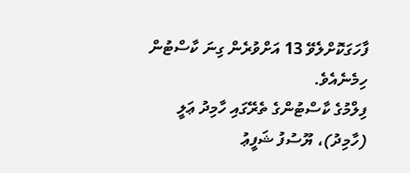ފާހަގަކޮށްލެވޭ 13 އަށްވުރެން ގިނަ ކާސްޓުން ހިމެނެއެވެ.
ފިލްމުގެ ކާސްޓުންގެ ތެރޭގައި ހާމިދު ޢަލީ (ހާމިދު)، ޔޫސުފު ޝަފީޢު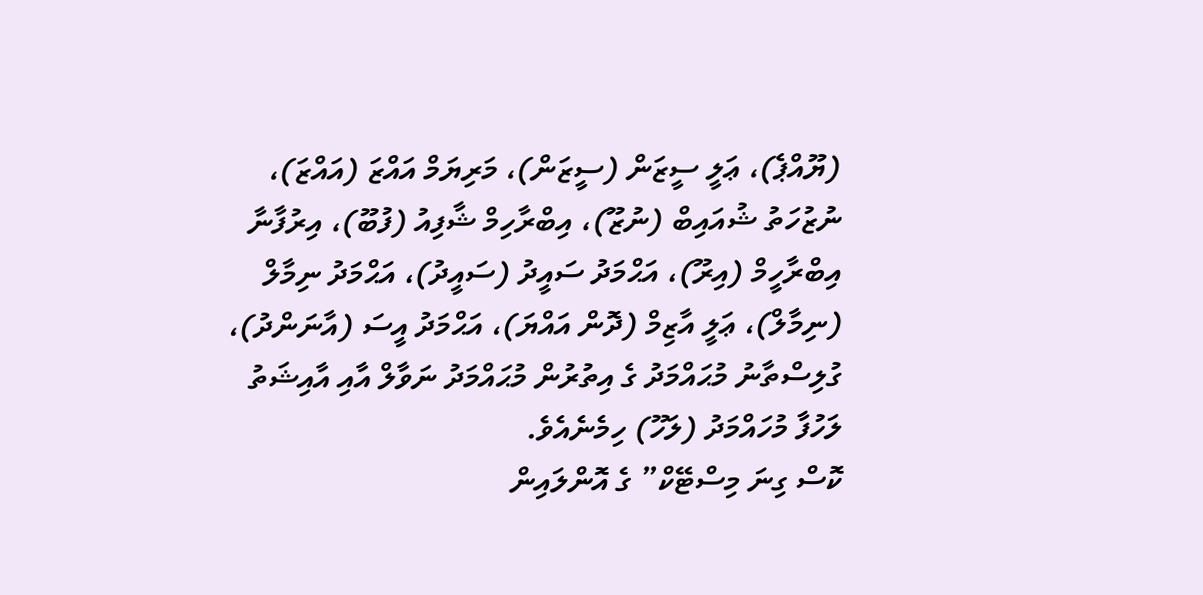(ޔޫއްޕެ)، ޢަލީ ސީޒަން (ސީޒަން)، މަރިޔަމް އައްޒަ (އައްޒަ)، ނުޒުހަތު ޝުއައިބް (ނުޒޫ)، އިބްރާހިމް ޝާފިއު (ފުބޫ)، އިރުފާނާ އިބްރާހީމް (އިރޫ)، އަޙްމަދު ސައީދު (ސައީދު)، އަޙްމަދު ނިމާލް (ނިމާލް)، ޢަލީ އާޒިމް (ދޮން އައްޔަ)، އަޙްމަދު އީސަ (އާނަންދު)، ގުލިސްތާނު މުޙައްމަދު ގެ އިތުރުން މުޙައްމަދު ނަވާލް އާއި އާއިޝަތު ލަހުފާ މުހައްމަދު (ލަހޫ) ހިމެނެއެވެ.
ކޮސް ގިނަ މިސްޓޭކް” ގެ އޮންލައިން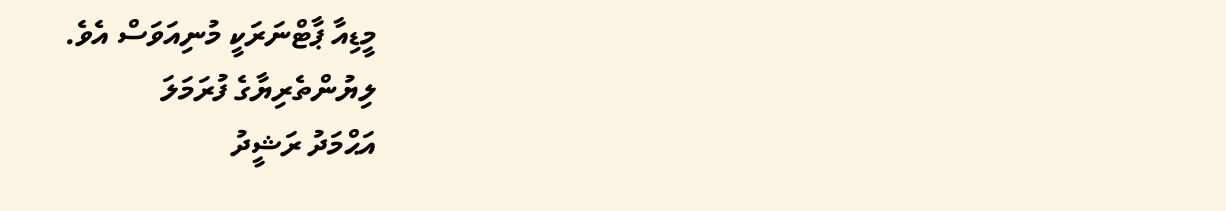މީޑިއާ ޕާޓްނަރަކީ މުނިއަވަސް އެވެ.
ލިޔުންތެރިޔާގެ ފުރަމަލަ
އަޙްމަދު ރަޝީދު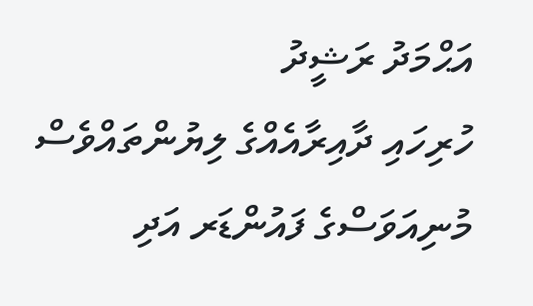އަޙްމަދު ރަޝީދު
ހުރިހައި ދާއިރާއެއްގެ ލިޔުންތައްވެސް މުނިއަވަސްގެ ފައުންޑަރ އަދި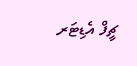ޗީފް އެޑިޓަރ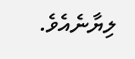ލިޔާނެއެވެ.